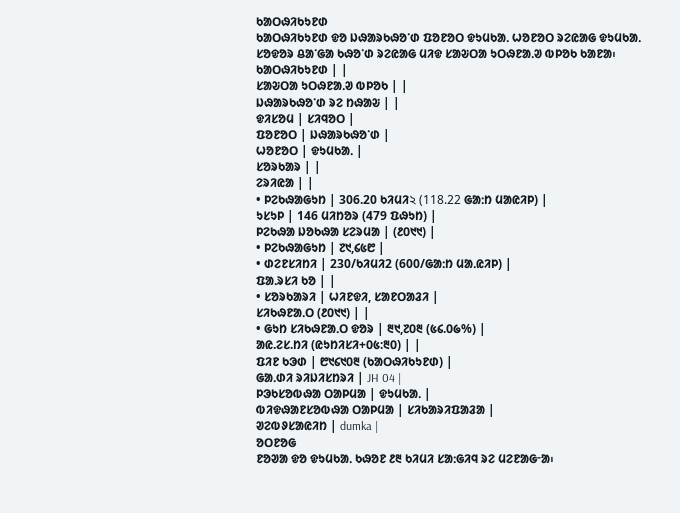ᱠᱟᱛᱷᱤᱠᱩᱱᱰ
ᱠᱟᱛᱷᱤᱠᱩᱱᱰ ᱫᱚ ᱡᱷᱟᱨᱠᱷᱚᱸᱰ ᱯᱚᱱᱚᱛ ᱫᱩᱢᱠᱟᱹ ᱦᱚᱱᱚᱛ ᱨᱮᱭᱟᱜ ᱫᱩᱢᱠᱟᱹ ᱥᱚᱫᱚᱨ ᱪᱟᱸᱜᱟ ᱠᱷᱚᱸᱰ ᱨᱮᱭᱟᱜ ᱢᱤᱫ ᱥᱟᱶᱛᱟ ᱩᱛᱷᱱᱟᱹᱣ ᱵᱞᱚᱠ ᱠᱟᱱᱟ᱾
ᱠᱟᱛᱷᱤᱠᱩᱱᱰ | |
ᱥᱟᱶᱛᱟ ᱩᱛᱷᱱᱟᱹᱣ ᱵᱞᱚᱠ | |
ᱡᱷᱟᱨᱠᱷᱚᱸᱰ ᱨᱮ ᱴᱷᱟᱶ | |
ᱫᱤᱥᱚᱢ | ᱥᱤᱧᱚᱛ |
ᱯᱚᱱᱚᱛ | ᱡᱷᱟᱨᱠᱷᱚᱸᱰ |
ᱦᱚᱱᱚᱛ | ᱫᱩᱢᱠᱟᱹ |
ᱥᱚᱨᱠᱟᱨ | |
ᱮᱨᱤᱭᱟ | |
• ᱞᱮᱠᱷᱟᱜᱩᱴ | 306.20 ᱠᱤᱢᱤ২ (118.22 ᱜᱟᱺᱴ ᱢᱟᱭᱤᱞ) |
ᱩᱥᱩᱞ | 146 ᱢᱤᱴᱚᱨ (479 ᱯᱷᱩᱴ) |
ᱞᱮᱠᱷᱟ ᱡᱚᱠᱷᱟ ᱥᱮᱨᱢᱟ | (᱒᱐᱑᱑) |
• ᱞᱮᱠᱷᱟᱜᱩᱴ | ᱗᱑,᱔᱕᱘ |
• ᱰᱮᱱᱥᱤᱴᱤ | 230/ᱠᱤᱢᱤ2 (600/ᱜᱟᱺᱴ ᱢᱟᱹᱭᱤᱞ) |
ᱯᱟᱹᱨᱥᱤ ᱠᱚ | |
• ᱥᱚᱨᱠᱟᱨᱤ | ᱦᱤᱱᱫᱤ, ᱥᱟᱱᱛᱟᱲᱤ |
ᱥᱤᱠᱷᱱᱟᱹᱛ (᱒᱐᱑᱑) | |
• ᱜᱩᱴ ᱥᱤᱠᱷᱱᱟᱹᱛ ᱫᱚᱨ | ᱓᱑,᱗᱐᱓ (᱕᱔.᱐᱙%) |
ᱟᱭ.ᱮᱥ.ᱴᱤ (ᱭᱩᱴᱤᱥᱤ+᱐᱕:᱓᱐) | |
ᱯᱤᱱ ᱠᱳᱰ | ᱘᱑᱔᱑᱐᱓ (ᱠᱟᱛᱷᱤᱠᱩᱱᱰ) |
ᱜᱟᱹᱰᱤ ᱨᱤᱡᱤᱥᱴᱨᱤ | JH 04 |
ᱞᱳᱠᱥᱚᱵᱷᱟ ᱛᱟᱞᱢᱟ | ᱫᱩᱢᱠᱟᱹ |
ᱵᱤᱫᱷᱟᱱᱥᱚᱵᱷᱟ ᱛᱟᱞᱢᱟ | ᱥᱤᱠᱟᱨᱤᱯᱟᱲᱟ |
ᱣᱮᱵᱽᱥᱟᱭᱤᱴ | dumka |
ᱚᱛᱱᱚᱜ
ᱱᱚᱣᱟ ᱫᱚ ᱫᱩᱢᱠᱟᱹ ᱠᱷᱚᱱ ᱒᱓ ᱠᱤᱢᱤ ᱥᱟᱺᱜᱤᱧ ᱨᱮ ᱢᱮᱱᱟᱜᱼᱟ᱾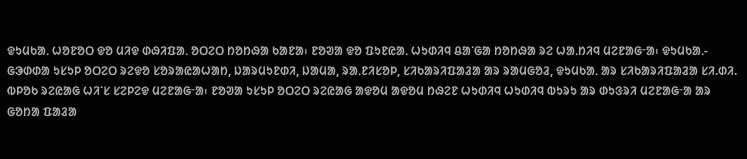ᱫᱩᱢᱠᱟᱹ ᱦᱚᱱᱚᱛ ᱫᱚ ᱢᱤᱫ ᱰᱷᱤᱯᱟᱹ ᱚᱛᱮᱛ ᱴᱚᱴᱷᱟ ᱠᱟᱱᱟ᱾ ᱱᱚᱣᱟ ᱫᱚ ᱯᱩᱱᱭᱟᱹ ᱦᱩᱰᱤᱧ ᱪᱟᱸᱜᱟ ᱴᱚᱴᱷᱟ ᱨᱮ ᱦᱟᱹᱴᱤᱧ ᱢᱮᱱᱟᱜᱼᱟ᱾ ᱫᱩᱢᱠᱟᱹ-ᱜᱳᱰᱰᱟ ᱩᱥᱩᱞ ᱚᱛᱮᱛ ᱨᱮᱫᱚ ᱥᱚᱨᱟᱭᱟᱦᱟᱴ, ᱡᱟᱨᱢᱩᱱᱰᱤ, ᱡᱟᱢᱟ, ᱨᱟᱹᱱᱤᱥᱚᱞ, ᱥᱤᱠᱟᱨᱤᱯᱟᱲᱟ ᱟᱨ ᱨᱟᱢᱜᱚᱲ, ᱫᱩᱢᱠᱟᱹ ᱟᱨ ᱥᱤᱠᱟᱨᱤᱯᱟᱲᱟ ᱥᱤ.ᱰᱤ. ᱵᱞᱚᱠ ᱨᱮᱭᱟᱜ ᱦᱤᱸᱥ ᱥᱮᱞᱮᱫ ᱢᱮᱱᱟᱜᱼᱟ᱾ ᱱᱚᱣᱟ ᱩᱥᱩᱞ ᱚᱛᱮᱛ ᱨᱮᱭᱟᱜ ᱟᱫᱚᱢ ᱟᱫᱚᱢ ᱴᱷᱮᱱ ᱦᱩᱰᱤᱧ ᱦᱩᱰᱤᱧ ᱵᱩᱨᱩ ᱟᱨ ᱰᱩᱝᱨᱤ ᱢᱮᱱᱟᱜᱼᱟ ᱟᱨ ᱜᱚᱴᱟ ᱯᱟᱲᱟ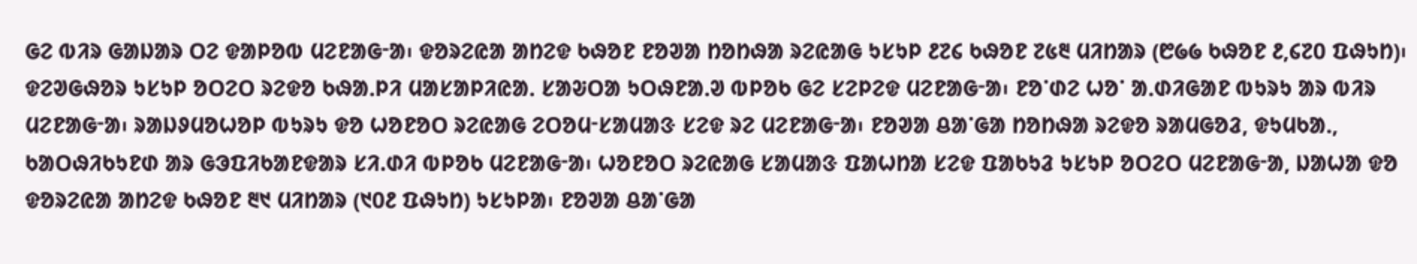ᱜᱮ ᱵᱤᱨ ᱜᱟᱡᱟᱨ ᱛᱮ ᱫᱟᱞᱚᱵ ᱢᱮᱱᱟᱜᱼᱟ᱾ ᱫᱚᱨᱮᱭᱟ ᱟᱴᱮᱫ ᱠᱷᱚᱱ ᱱᱚᱣᱟ ᱴᱚᱴᱷᱟ ᱨᱮᱭᱟᱜ ᱩᱥᱩᱞ ᱒᱗᱔ ᱠᱷᱚᱱ ᱗᱕᱓ ᱢᱤᱴᱟᱨ (᱘᱙᱙ ᱠᱷᱚᱱ ᱒,᱔᱗᱐ ᱯᱷᱩᱴ)᱾ ᱫᱮᱣᱜᱷᱚᱨ ᱩᱥᱩᱞ ᱚᱛᱮᱛ ᱨᱮᱫᱚ ᱠᱷᱟᱹᱞᱤ ᱢᱟᱥᱟᱞᱤᱭᱟᱹ ᱥᱟᱶᱛᱟ ᱩᱛᱷᱱᱟᱹᱣ ᱵᱞᱚᱠ ᱜᱮ ᱥᱮᱞᱮᱫ ᱢᱮᱱᱟᱜᱼᱟ᱾ ᱱᱚᱸᱰᱮ ᱦᱚᱸ ᱟᱹᱰᱤᱜᱟᱱ ᱵᱩᱨᱩ ᱟᱨ ᱵᱤᱨ ᱢᱮᱱᱟᱜᱼᱟ᱾ ᱨᱟᱡᱽᱢᱚᱦᱚᱞ ᱵᱩᱨᱩ ᱫᱚ ᱦᱚᱱᱚᱛ ᱨᱮᱭᱟᱜ ᱮᱛᱚᱢᱼᱥᱟᱢᱟᱝ ᱥᱮᱫ ᱨᱮ ᱢᱮᱱᱟᱜᱼᱟ᱾ ᱱᱚᱣᱟ ᱪᱟᱸᱜᱟ ᱴᱚᱴᱷᱟ ᱨᱮᱫᱚ ᱨᱟᱢᱜᱚᱲ, ᱫᱩᱢᱠᱟᱹ, ᱠᱟᱛᱷᱤᱠᱩᱱᱰ ᱟᱨ ᱜᱳᱯᱤᱠᱟᱱᱫᱟᱨ ᱥᱤ.ᱰᱤ ᱵᱞᱚᱠ ᱢᱮᱱᱟᱜᱼᱟ᱾ ᱦᱚᱱᱚᱛ ᱨᱮᱭᱟᱜ ᱥᱟᱢᱟᱝ ᱯᱟᱦᱴᱟ ᱥᱮᱫ ᱯᱟᱠᱩᱲ ᱩᱥᱩᱞ ᱚᱛᱮᱛ ᱢᱮᱱᱟᱜᱼᱟ, ᱡᱟᱦᱟ ᱫᱚ ᱫᱚᱨᱮᱭᱟ ᱟᱴᱮᱫ ᱠᱷᱚᱱ ᱓᱑ ᱢᱤᱴᱟᱨ (᱑᱐᱒ ᱯᱷᱩᱴ) ᱩᱥᱩᱞᱟ᱾ ᱱᱚᱣᱟ ᱪᱟᱸᱜᱟ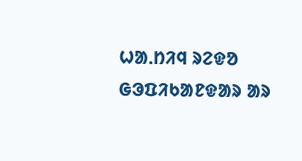ᱦᱟᱹᱴᱤᱧ ᱨᱮᱫᱚ ᱜᱳᱯᱤᱠᱟᱱᱫᱟᱨ ᱟᱨ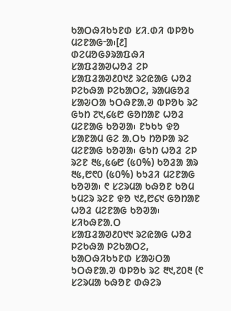ᱠᱟᱛᱷᱤᱠᱩᱱᱰ ᱥᱤ.ᱰᱤ ᱵᱞᱚᱠ ᱢᱮᱱᱟᱜᱼᱟ᱾[᱒]
ᱰᱮᱢᱚᱜᱽᱨᱟᱯᱷᱤ
ᱥᱟᱯᱲᱟᱣᱦᱚᱲ ᱮᱞ
ᱥᱟᱯᱲᱟᱣ᱒᱐᱑᱒ ᱨᱮᱭᱟᱜ ᱦᱚᱲ ᱞᱮᱠᱷᱟ ᱞᱮᱠᱟᱛᱮ, ᱨᱟᱢᱜᱚᱲ ᱥᱟᱶᱛᱟ ᱩᱛᱷᱱᱟᱹᱣ ᱵᱞᱚᱠ ᱨᱮ ᱜᱩᱴ ᱗᱑,᱔᱕᱘ ᱜᱚᱴᱟᱱ ᱦᱚᱲ ᱢᱮᱱᱟᱜ ᱠᱚᱣᱟ᱾ ᱱᱩᱠᱩ ᱫᱚ ᱥᱟᱱᱟᱢ ᱜᱮ ᱟᱹᱛᱩ ᱴᱚᱞᱟ ᱨᱮ ᱢᱮᱱᱟᱜ ᱠᱚᱣᱟ᱾ ᱜᱩᱴ ᱦᱚᱲ ᱮᱞ ᱨᱮᱱ ᱓᱕,᱕᱙᱘ (᱕᱐%) ᱠᱚᱲᱟ ᱟᱨ ᱓᱕,᱘᱖᱐ (᱕᱐%) ᱠᱩᱲᱤ ᱢᱮᱱᱟᱜ ᱠᱚᱣᱟ᱾ ᱖ ᱥᱮᱨᱢᱟ ᱠᱷᱚᱱ ᱠᱚᱢ ᱩᱢᱮᱨ ᱨᱮᱱ ᱫᱚ ᱑᱒,᱘᱔᱑ ᱜᱚᱴᱟᱱ ᱦᱚᱲ ᱢᱮᱱᱟᱜ ᱠᱚᱣᱟ᱾
ᱥᱤᱠᱷᱱᱟᱹᱛ
ᱥᱟᱯᱲᱟᱣ᱒᱐᱑᱑ ᱨᱮᱭᱟᱜ ᱦᱚᱲ ᱞᱮᱠᱷᱟ ᱞᱮᱠᱟᱛᱮ, ᱠᱟᱛᱷᱤᱠᱩᱱᱰ ᱥᱟᱶᱛᱟ ᱩᱛᱷᱱᱟᱹᱣ ᱵᱞᱚᱠ ᱨᱮ ᱓᱑,᱗᱐᱓ (᱖ ᱥᱮᱨᱢᱟ ᱠᱷᱚᱱ ᱰᱷᱮᱨ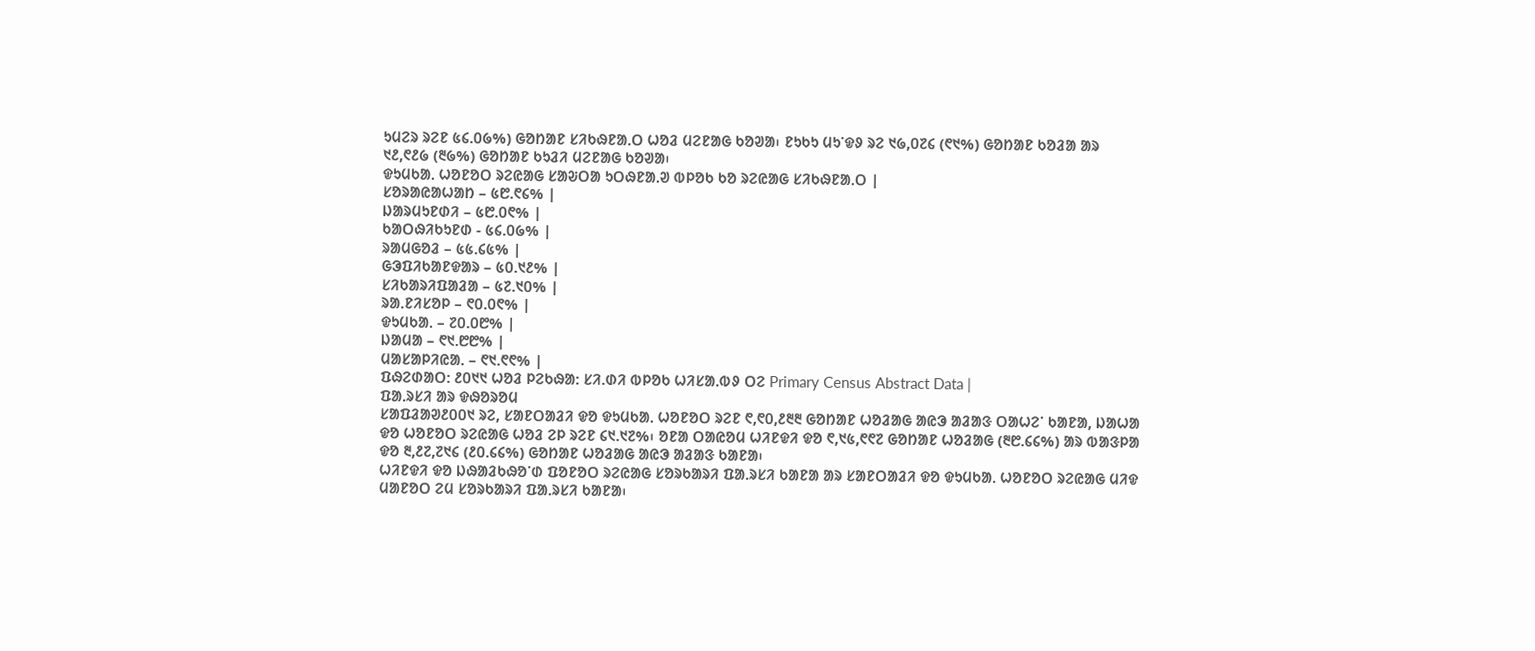ᱩᱢᱮᱨ ᱨᱮᱱ ᱕᱔.᱐᱙%) ᱜᱚᱴᱟᱱ ᱥᱤᱠᱷᱱᱟᱹᱛ ᱦᱚᱲ ᱢᱮᱱᱟᱜ ᱠᱚᱣᱟ᱾ ᱱᱩᱠᱩ ᱢᱩᱸᱫᱽ ᱨᱮ ᱑᱙,᱐᱗᱔ (᱖᱑%) ᱜᱚᱴᱟᱱ ᱠᱚᱲᱟ ᱟᱨ ᱑᱒,᱖᱒᱙ (᱓᱙%) ᱜᱚᱴᱟᱱ ᱠᱩᱲᱤ ᱢᱮᱱᱟᱜ ᱠᱚᱣᱟ᱾
ᱫᱩᱢᱠᱟᱹ ᱦᱚᱱᱚᱛ ᱨᱮᱭᱟᱜ ᱥᱟᱶᱛᱟ ᱩᱛᱷᱱᱟᱹᱣ ᱵᱞᱚᱠ ᱠᱚ ᱨᱮᱭᱟᱜ ᱥᱤᱠᱷᱱᱟᱹᱛ |
ᱥᱚᱨᱟᱭᱟᱦᱟᱴ – ᱕᱘.᱖᱔% |
ᱡᱟᱨᱢᱩᱱᱰᱤ – ᱕᱘.᱐᱖% |
ᱠᱟᱛᱷᱤᱠᱩᱱᱰ - ᱕᱔.᱐᱙% |
ᱨᱟᱢᱜᱚᱲ – ᱕᱕.᱔᱕% |
ᱜᱳᱯᱤᱠᱟᱱᱫᱟᱨ – ᱕᱐.᱑᱒% |
ᱥᱤᱠᱟᱨᱤᱯᱟᱲᱟ – ᱕᱗.᱑᱐% |
ᱨᱟᱹᱱᱤᱥᱚᱞ – ᱖᱐.᱐᱖% |
ᱫᱩᱢᱠᱟᱹ – ᱗᱐.᱐᱘% |
ᱡᱟᱢᱟ – ᱖᱑.᱘᱘% |
ᱢᱟᱥᱟᱞᱤᱭᱟᱹ – ᱖᱑.᱖᱖% |
ᱯᱷᱮᱰᱟᱛ: ᱒᱐᱑᱑ ᱦᱚᱲ ᱞᱮᱠᱷᱟ: ᱥᱤ.ᱰᱤ ᱵᱞᱚᱠ ᱦᱤᱥᱟᱹᱵᱽ ᱛᱮ Primary Census Abstract Data |
ᱯᱟᱹᱨᱥᱤ ᱟᱨ ᱫᱷᱚᱨᱚᱢ
ᱥᱟᱯᱲᱟᱣ᱒᱐᱐᱑ ᱨᱮ, ᱥᱟᱱᱛᱟᱲᱤ ᱫᱚ ᱫᱩᱢᱠᱟᱹ ᱦᱚᱱᱚᱛ ᱨᱮᱱ ᱖,᱖᱐,᱒᱓᱓ ᱜᱚᱴᱟᱱ ᱦᱚᱲᱟᱜ ᱟᱭᱳ ᱟᱲᱟᱝ ᱛᱟᱦᱮᱸ ᱠᱟᱱᱟ, ᱡᱟᱦᱟ ᱫᱚ ᱦᱚᱱᱚᱛ ᱨᱮᱭᱟᱜ ᱦᱚᱲ ᱮᱞ ᱨᱮᱱ ᱔᱑.᱑᱗%᱾ ᱚᱱᱟ ᱛᱟᱭᱚᱢ ᱦᱤᱱᱫᱤ ᱫᱚ ᱖,᱑᱕,᱖᱖᱗ ᱜᱚᱴᱟᱱ ᱦᱚᱲᱟᱜ (᱓᱘.᱔᱔%) ᱟᱨ ᱵᱟᱝᱞᱟ ᱫᱚ ᱓,᱒᱗,᱗᱑᱔ (᱒᱐.᱔᱔%) ᱜᱚᱴᱟᱱ ᱦᱚᱲᱟᱜ ᱟᱭᱳ ᱟᱲᱟᱝ ᱠᱟᱱᱟ᱾
ᱦᱤᱱᱫᱤ ᱫᱚ ᱡᱷᱟᱲᱠᱷᱚᱸᱰ ᱯᱚᱱᱚᱛ ᱨᱮᱭᱟᱜ ᱥᱚᱨᱠᱟᱨᱤ ᱯᱟᱹᱨᱥᱤ ᱠᱟᱱᱟ ᱟᱨ ᱥᱟᱱᱛᱟᱲᱤ ᱫᱚ ᱫᱩᱢᱠᱟᱹ ᱦᱚᱱᱚᱛ ᱨᱮᱭᱟᱜ ᱢᱤᱫ ᱢᱟᱱᱚᱛ ᱮᱢ ᱥᱚᱨᱠᱟᱨᱤ ᱯᱟᱹᱨᱥᱤ ᱠᱟᱱᱟ᱾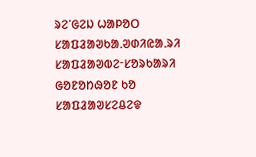ᱨᱮᱸᱜᱮᱡ ᱦᱟᱞᱚᱛ
ᱥᱟᱯᱲᱟᱣᱠᱟᱹᱣᱰᱤᱭᱟᱹᱨᱤ
ᱥᱟᱯᱲᱟᱣᱵᱮᱼᱥᱚᱨᱠᱟᱨᱤ ᱜᱚᱱᱚᱴᱷᱚᱱ ᱠᱚ
ᱥᱟᱯᱲᱟᱣᱥᱮᱪᱮᱫ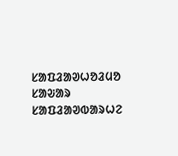ᱥᱟᱯᱲᱟᱣᱦᱚᱲᱢᱚ ᱥᱟᱶᱟᱨ
ᱥᱟᱯᱲᱟᱣᱵᱟᱨᱦᱮ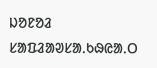ᱡᱚᱱᱚᱲ
ᱥᱟᱯᱲᱟᱣᱥᱟᱹᱠᱷᱭᱟᱹᱛ